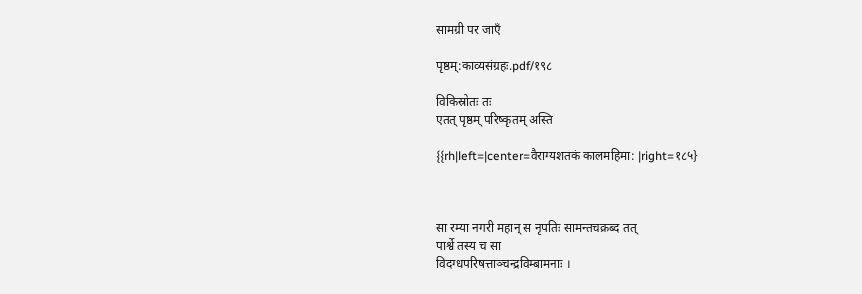सामग्री पर जाएँ

पृष्ठम्:काव्यसंग्रहः.pdf/१९८

विकिस्रोतः तः
एतत् पृष्ठम् परिष्कृतम् अस्ति

{{rh|left=|center=वैराग्यशतकं कालमहिमा: |right=१८५}



सा रम्या नगरी महान् स नृपतिः सामन्तचक्रब्द तत्
पार्श्वे तस्य च सा
विदग्धपरिषत्ताञ्चन्द्रविम्बामनाः ।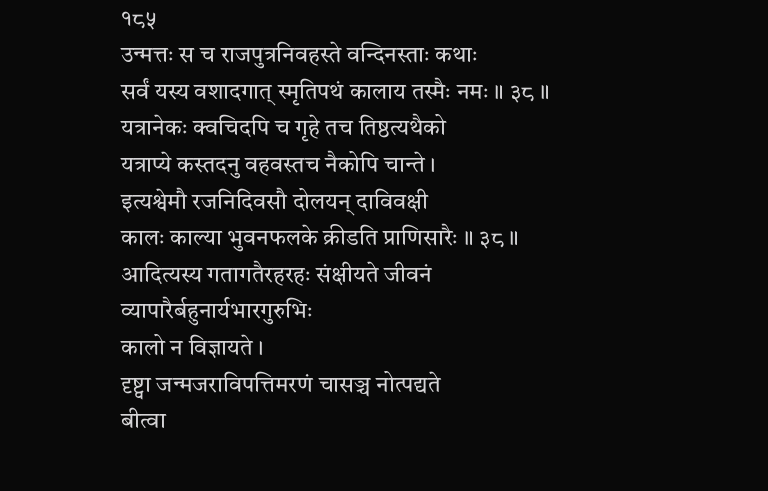१८५
उन्मत्तः स च राजपुत्रनिवहस्ते वन्दिनस्ताः कथाः
सर्वं यस्य वशादगात् स्मृतिपथं कालाय तस्मैः नमः ॥ ३८ ॥
यत्रानेकः क्वचिदपि च गृहे तच तिष्ठत्यथैको
यत्राप्ये कस्तदनु वहवस्तच नैकोपि चान्ते ।
इत्यश्वेमौ रजनिदिवसौ दोलयन् दाविवक्षी
कालः काल्या भुवनफलके क्रीडति प्राणिसारैः ॥ ३८ ॥
आदित्यस्य गतागतैरहरहः संक्षीयते जीवनं
व्यापारैर्बहुनार्यभारगुरुभिः
कालो न विज्ञायते ।
दृष्ट्वा जन्मजराविपत्तिमरणं चासञ्च नोत्पद्यते
बीत्वा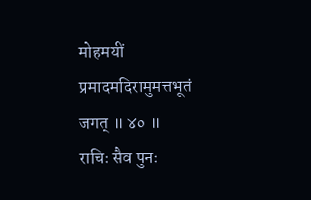मोहमयीं प्रमादमदिरामुमत्तभूतं जगत् ॥ ४० ॥
राचिः सैव पुनः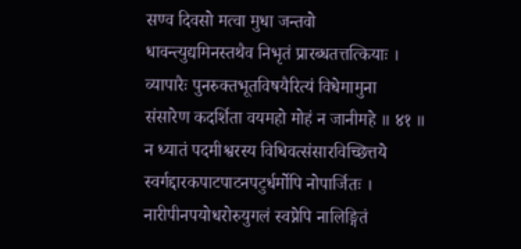सण्व दिवसो मत्वा मुधा जन्तवो
धावन्त्युद्यमिनस्तथैव निभृतं प्रारब्धतत्तत्कियाः ।
व्यापारैः पुनरुक्तभूतविषयैरित्यं विधेमामुना
संसारेण कदर्शिता वयमहो मोहं न जानीमहे ॥ ४१ ॥
न ध्यातं पदमीश्वरस्य विधिवत्संसारविच्छित्तये
स्वर्गद्दारकपाटपाटनपटुर्धर्मोपि नोपार्जितः ।
नारीपीनपयोधरोरुयुगलं स्वप्नेपि नालिङ्गितं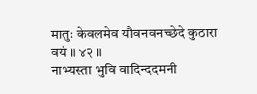मातुः केवलमेव यौवनवनच्छेदे कुठारा वयं ॥ ४२ ॥
नाभ्यस्ता भुवि वादिन्ददमनी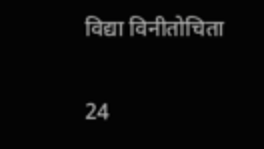विद्या विनीतोचिता

24